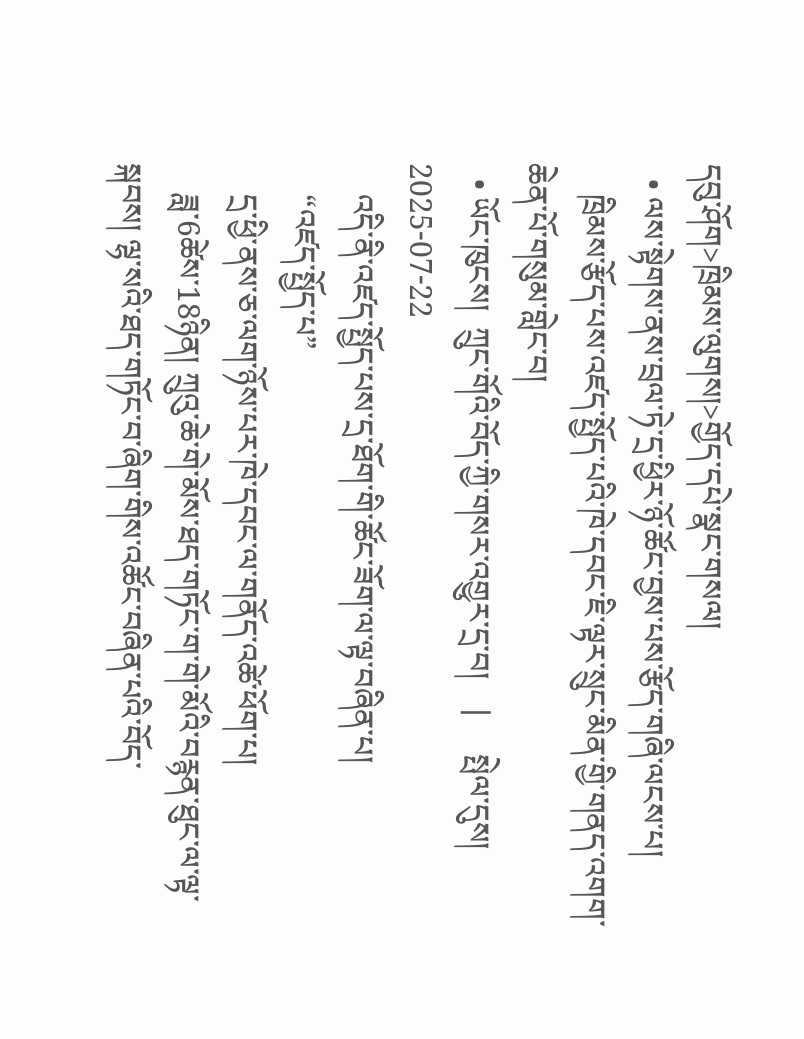དབུ་ཤོག>ཁྲིམས་ལུགས།>གྱོད་དཔེ་སྣང་གསལ།
  • ལས་སྟེགས་ནས་བྲལ་ཏེ་དྲ་ཕྱིར་ཉོ་ཚོང་བྱས་པས་རྩོད་གཞི་ལངས་པ།
    ཁྲིམས་རྩོད་པས་འཛད་སྤྱོད་པའི་ཁེ་དབང་ཇི་ལྟར་སྲུང་མིན་གྱི་གནད་འགག་ཆེན་པོ་གསུམ་གླེང་བ།
  • ཡོང་ཁུངས།  ཀྲུང་གོའི་བོད་ཀྱི་གསར་འགྱུར་དྲ་བ།    |     སྤེལ་དུས།  2025-07-22
    འདི་ནི་འཛད་སྤྱོད་པས་དྲ་ཐོག་གི་ཚོང་ཟོག་ལ་ལྟ་བཞིན་པ།
    “འཛད་སྤྱོད་པ”
    དྲ་ཕྱི་ནས་ཅ་ལག་ཉོས་པར་ཁེ་དབང་ལ་གནོད་འཚེ་ཕོག་པ།
    ཟླ་6ཚེས་18ཉིན། ཀྲུའུ་ཆེ་གེ་མོས་ཐད་གཏོང་ག་གེ་མོའི་བརྙན་ཐུང་ལ་ལྟ་སྐབས། ལྷ་སའི་ཐད་གཏོང་བ་ཞིག་གིས་འཚོང་བཞིན་པའི་བོད་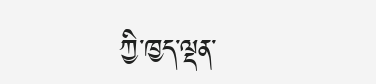ཀྱི་ཁྱད་ལྡན་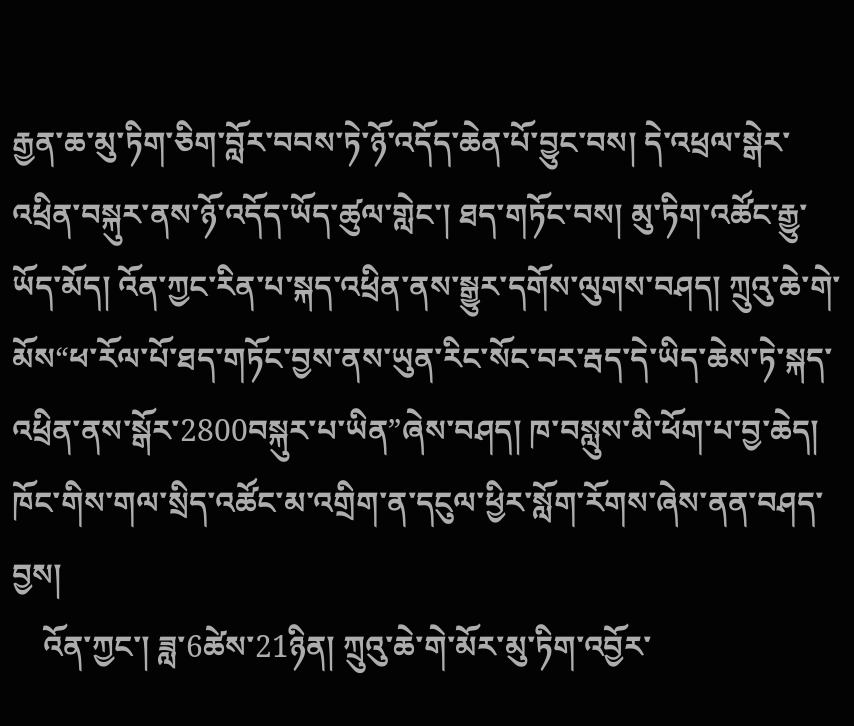རྒྱན་ཆ་མུ་ཏིག་ཅིག་བློར་བབས་ཏེ་ཉོ་འདོད་ཆེན་པོ་བྱུང་བས། དེ་འཕྲལ་སྒེར་འཕྲིན་བསྐུར་ནས་ཉོ་འདོད་ཡོད་ཚུལ་གླེང་། ཐད་གཏོང་བས། མུ་ཏིག་འཚོང་རྒྱུ་ཡོད་མོད། འོན་ཀྱང་རིན་པ་སྐད་འཕྲིན་ནས་སྒྱུར་དགོས་ལུགས་བཤད། ཀྲུའུ་ཆེ་གེ་མོས“ཕ་རོལ་པོ་ཐད་གཏོང་བྱས་ནས་ཡུན་རིང་སོང་བར་རྦད་དེ་ཡིད་ཆེས་ཏེ་སྐད་འཕྲིན་ནས་སྒོར་2800བསྐུར་པ་ཡིན”ཞེས་བཤད། ཁ་བསླུས་མི་ཕོག་པ་བྱ་ཆེད། ཁོང་གིས་གལ་སྲིད་འཚོང་མ་འགྲིག་ན་དངུལ་ཕྱིར་སློག་རོགས་ཞེས་ནན་བཤད་བྱས།
    འོན་ཀྱང་། ཟླ་6ཚེས་21ཉིན། ཀྲུའུ་ཆེ་གེ་མོར་མུ་ཏིག་འབྱོར་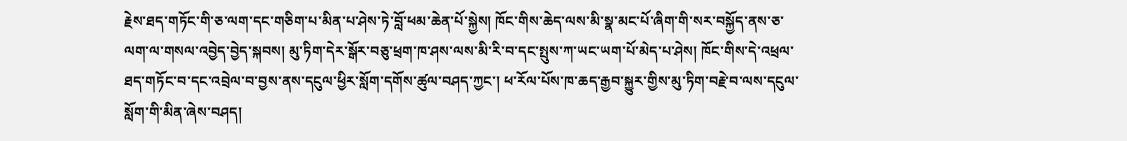རྗེས་ཐད་གཏོང་གི་ཅ་ལག་དང་གཅིག་པ་མིན་པ་ཤེས་ཏེ་བློ་ཕམ་ཆེན་པོ་སྐྱེས། ཁོང་གིས་ཆེད་ལས་མི་སྣ་མང་པོ་ཞིག་གི་སར་བསྐྱོད་ནས་ཅ་ལག་ལ་གསལ་འབྱེད་བྱེད་སྐབས། མུ་ཏིག་དེར་སྒོར་བཅུ་ཕྲག་ཁ་ཤས་ལས་མི་རི་བ་དང་སྤུས་ཀ་ཡང་ཡག་པོ་མེད་པ་ཤེས། ཁོང་གིས་དེ་འཕྲལ་ཐད་གཏོང་བ་དང་འབྲེལ་བ་བྱས་ནས་དངུལ་ཕྱིར་སློག་དགོས་ཚུལ་བཤད་ཀྱང་། ཕ་རོལ་པོས་ཁ་ཆད་རྒྱབ་སྐྱུར་གྱིས་མུ་ཏིག་བརྗེ་བ་ལས་དངུལ་སློག་གི་མིན་ཞེས་བཤད།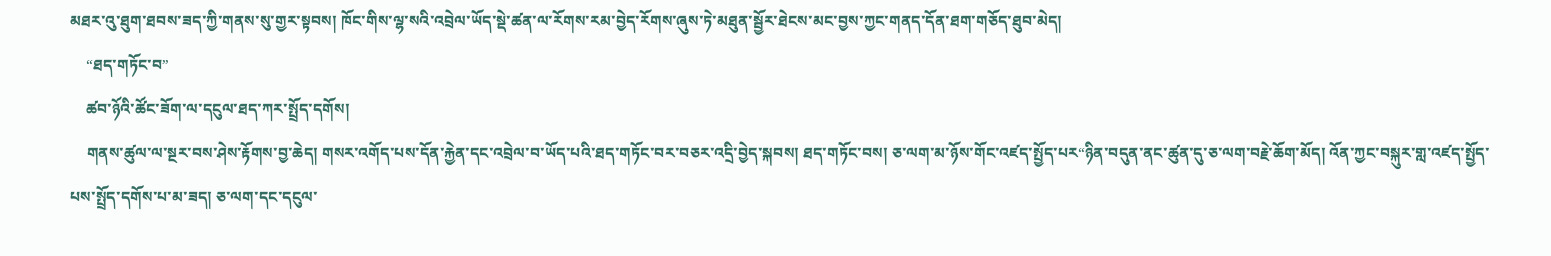མཐར་འུ་ཐུག་ཐབས་ཟད་ཀྱི་གནས་སུ་གྱར་སྟབས། ཁོང་གིས་ལྷ་སའི་འབྲེལ་ཡོད་སྡེ་ཚན་ལ་རོགས་རམ་བྱེད་རོགས་ཞུས་ཏེ་མཐུན་སྦྱོར་ཐེངས་མང་བྱས་ཀྱང་གནད་དོན་ཐག་གཅོད་ཐུབ་མེད།
    “ཐད་གཏོང་བ”
    ཚབ་ཉོའི་ཚོང་ཟོག་ལ་དངུལ་ཐད་ཀར་སྤྲོད་དགོས།
    གནས་ཚུལ་ལ་སྔར་བས་ཤེས་རྟོགས་བྱ་ཆེད། གསར་འགོད་པས་དོན་རྐྱེན་དང་འབྲེལ་བ་ཡོད་པའི་ཐད་གཏོང་བར་བཅར་འདྲི་བྱེད་སྐབས། ཐད་གཏོང་བས། ཅ་ལག་མ་ཉོས་གོང་འཛད་སྤྱོད་པར“ཉིན་བདུན་ནང་ཚུན་དུ་ཅ་ལག་བརྗེ་ཆོག་མོད། འོན་ཀྱང་བསྐུར་གླ་འཛད་སྤྱོད་པས་སྤྲོད་དགོས་པ་མ་ཟད། ཅ་ལག་དང་དངུལ་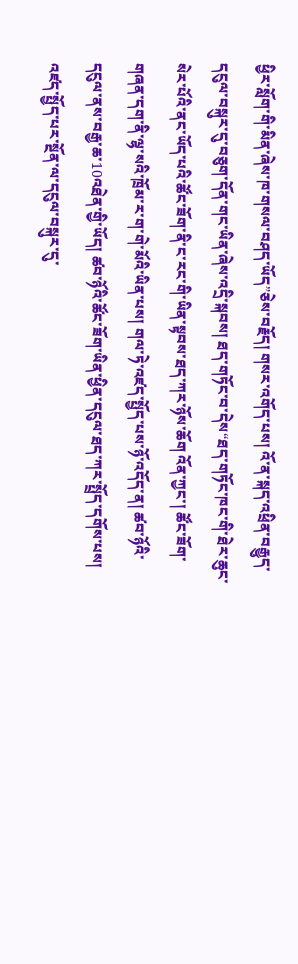ཕྱིར་སློག་གི་མིན་ཞེས་ཁ་གསལ་བཤད་ཡོད”ཅེས་བརྗོད། གསར་འགོད་པས། འོ་ན་སྐད་འཕྲིན་བརྒྱུད་དངུལ་བསྐུར་དུ་བཅུག་དོན་གང་ཡིན་ཞེས་འདྲི་སྐབས། ཐད་གཏོང་བ་དེས“ཐད་གཏོང་ཁང་གི་ཐེར་ཆུང་སེར་པོའི་ནང་ཡོད་པའི་ཚོང་ཟོག་ནི་ང་རང་གི་ཡིན་སྟབས་ཐད་ཀར་ཉོས་ཆོག འོན་ཀྱང་། ཚོང་ཟོག་གཞན་དག་ནི་ལྷ་སའི་ཁྲོམ་ར་ག་གེ་མོའི་ཡིན་པས། གལ་ཏེ་འཛད་སྤྱོད་པས་ཉོ་འདོད་ན། ཚབ་ཉོའི་དངུལ་ནས་བརྒྱ་ཆ་10འཐེན་གྱི་ཡོད། ཚབ་ཉོའི་ཚོང་ཟོག་ཡིན་ཕྱིན་དངུལ་ཐད་ཀར་སྤྲོད་དགོས་པས། འཛད་སྤྱོད་པར་སྔོན་ལ་དངུལ་བསྐུར་དུ་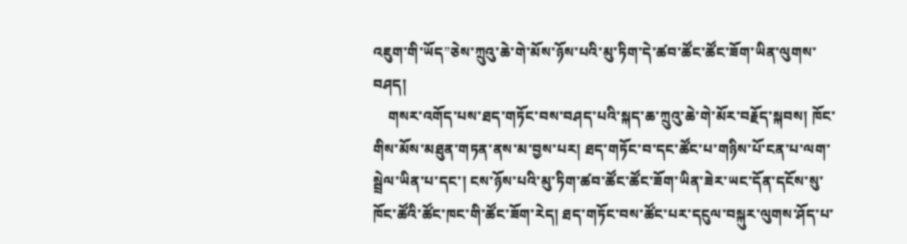འཇུག་གི་ཡོད”ཅེས་ཀྲུའུ་ཆེ་གེ་མོས་ཉོས་པའི་མུ་ཏིག་དེ་ཚབ་ཚོང་ཚོང་ཟོག་ཡིན་ལུགས་བཤད།
    གསར་འགོད་པས་ཐད་གཏོང་བས་བཤད་པའི་སྐད་ཆ་ཀྲུའུ་ཆེ་གེ་མོར་བརྗོད་སྐབས། ཁོང་གིས་མོས་མཐུན་གཏན་ནས་མ་བྱས་པར། ཐད་གཏོང་བ་དང་ཚོང་པ་གཉིས་པོ་ངན་པ་ལག་སྦྲེལ་ཡིན་པ་དང་། ངས་ཉོས་པའི་མུ་ཏིག་ཚབ་ཚོང་ཚོང་ཟོག་ཡིན་ཟེར་ཡང་དོན་དངོས་སུ་ཁོང་ཚོའི་ཚོང་ཁང་གི་ཚོང་ཟོག་རེད། ཐད་གཏོང་བས་ཚོང་པར་དངུལ་བསྐུར་ལུགས་ཤོད་པ་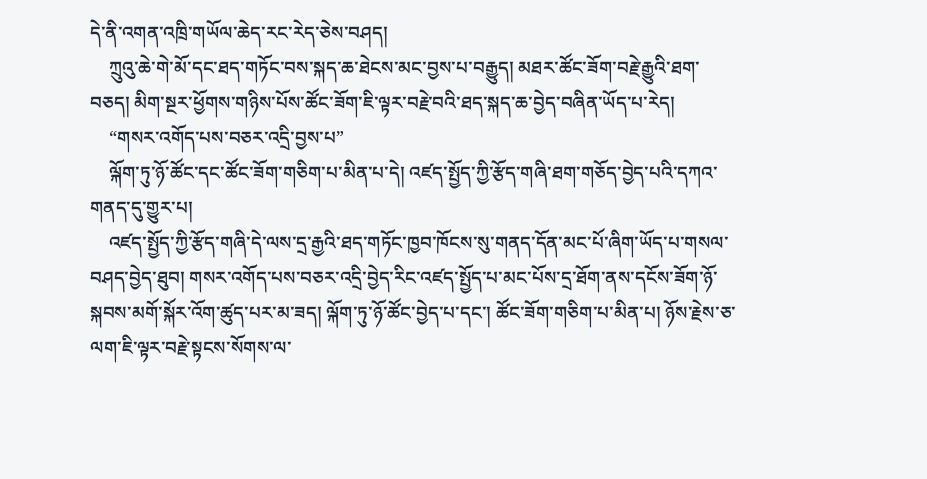དེ་ནི་འགན་འཁྲི་གཡོལ་ཆེད་རང་རེད་ཅེས་བཤད།
    ཀྲུའུ་ཆེ་གེ་མོ་དང་ཐད་གཏོང་བས་སྐད་ཆ་ཐེངས་མང་བྱས་པ་བརྒྱུད། མཐར་ཚོང་ཟོག་བརྗེ་རྒྱུའི་ཐག་བཅད། མིག་སྔར་ཕྱོགས་གཉིས་པོས་ཚོང་ཟོག་ཇི་ལྟར་བརྗེ་བའི་ཐད་སྐད་ཆ་བྱེད་བཞིན་ཡོད་པ་རེད།
    “གསར་འགོད་པས་བཅར་འདྲི་བྱས་པ”
    ལྐོག་ཏུ་ཉོ་ཚོང་དང་ཚོང་ཟོག་གཅིག་པ་མིན་པ་དེ། འཛད་སྤྱོད་ཀྱི་རྩོད་གཞི་ཐག་གཅོད་བྱེད་པའི་དཀའ་གནད་དུ་གྱུར་པ།
    འཛད་སྤྱོད་ཀྱི་རྩོད་གཞི་དེ་ལས་དྲ་རྒྱའི་ཐད་གཏོང་ཁྱབ་ཁོངས་སུ་གནད་དོན་མང་པོ་ཞིག་ཡོད་པ་གསལ་བཤད་བྱེད་ཐུབ། གསར་འགོད་པས་བཅར་འདྲི་བྱེད་རིང་འཛད་སྤྱོད་པ་མང་པོས་དྲ་ཐོག་ནས་དངོས་ཟོག་ཉོ་སྐབས་མགོ་སྐོར་འོག་ཚུད་པར་མ་ཟད། ལྐོག་ཏུ་ཉོ་ཚོང་བྱེད་པ་དང་། ཚོང་ཟོག་གཅིག་པ་མིན་པ། ཉོས་རྗེས་ཅ་ལག་ཇི་ལྟར་བརྗེ་སྟངས་སོགས་ལ་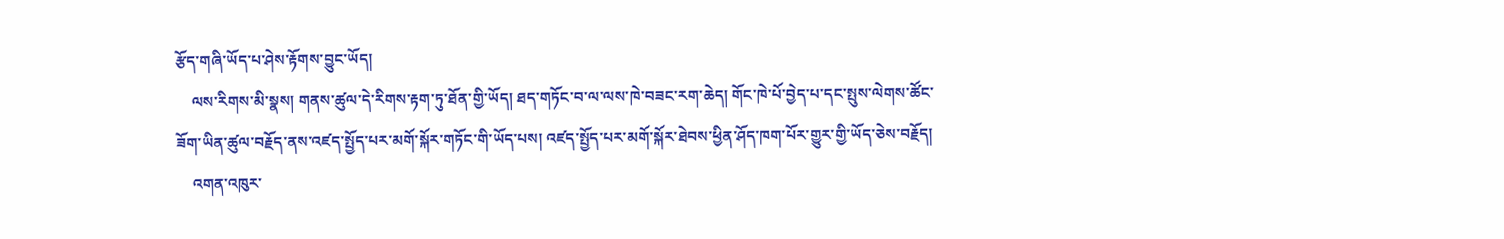རྩོད་གཞི་ཡོད་པ་ཤེས་རྟོགས་བྱུང་ཡོད།
    ལས་རིགས་མི་སྣས། གནས་ཚུལ་དེ་རིགས་རྟག་ཏུ་ཐོན་གྱི་ཡོད། ཐད་གཏོང་བ་ལ་ལས་ཁེ་བཟང་རག་ཆེད། གོང་ཁེ་པོ་བྱེད་པ་དང་སྤུས་ལེགས་ཚོང་ཟོག་ཡིན་ཚུལ་བརྗོད་ནས་འཛད་སྤྱོད་པར་མགོ་སྐོར་གཏོང་གི་ཡོད་པས། འཛད་སྤྱོད་པར་མགོ་སྐོར་ཐེབས་ཕྱིན་ཤོད་ཁག་པོར་གྱུར་གྱི་ཡོད་ཅེས་བརྗོད།
    འགན་འཁུར་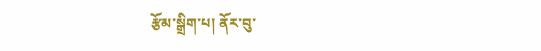རྩོམ་སྒྲིག་པ། ནོར་བུ་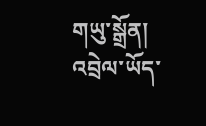གཡུ་སྒྲོན།
འབྲེལ་ཡོད་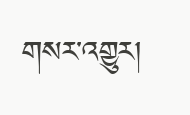གསར་འགྱུར།